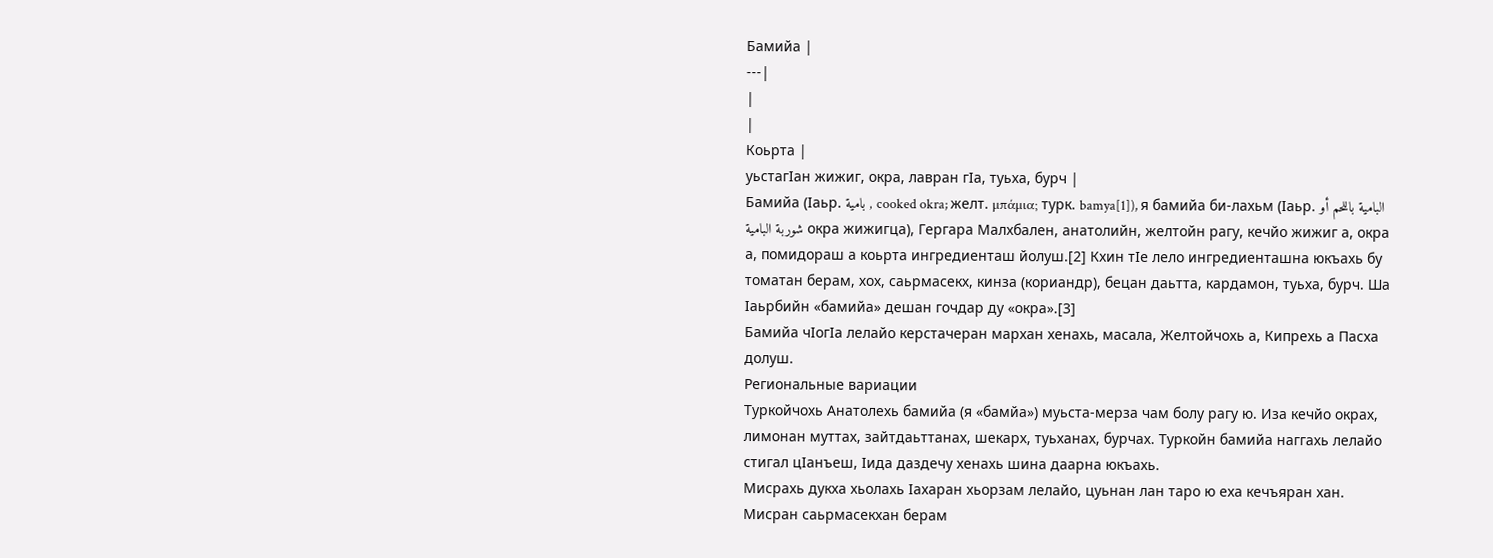Бамийа |
---|
|
|
Коьрта |
уьстагӀан жижиг, окра, лавран гӀа, туьха, бурч |
Бамийа (Ӏаьр. بامية , cooked okra; желт. μπάμια; турк. bamya[1]), я бамийа би-лахьм (Ӏаьр. البامية باللحم أو شوربة البامية окра жижигца), Гергара Малхбален, анатолийн, желтойн рагу, кечйо жижиг а, окра а, помидораш а коьрта ингредиенташ йолуш.[2] Кхин тӀе лело ингредиенташна юкъахь бу томатан берам, хох, саьрмасекх, кинза (кориандр), бецан даьтта, кардамон, туьха, бурч. Ша Ӏаьрбийн «бамийа» дешан гочдар ду «окра».[3]
Бамийа чӀогӀа лелайо керстачеран мархан хенахь, масала, Желтойчохь а, Кипрехь а Пасха долуш.
Региональные вариации
Туркойчохь Анатолехь бамийа (я «бамйа») муьста-мерза чам болу рагу ю. Иза кечйо окрах, лимонан муттах, зайтдаьттанах, шекарх, туьханах, бурчах. Туркойн бамийа наггахь лелайо стигал цӀанъеш, Ӏида даздечу хенахь шина даарна юкъахь.
Мисрахь дукха хьолахь Ӏахаран хьорзам лелайо, цуьнан лан таро ю еха кечъяран хан. Мисран саьрмасекхан берам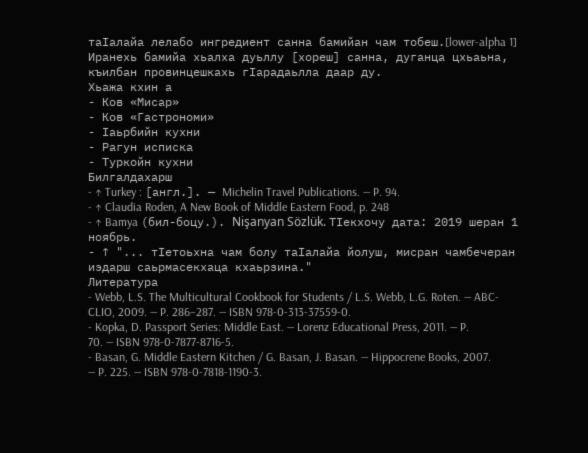таӀалайа лелабо ингредиент санна бамийан чам тобеш.[lower-alpha 1]
Иранехь бамийа хьалха дуьллу [хореш] санна, дуганца цхьаьна, къилбан провинцешкахь гӀарадаьлла даар ду.
Хьажа кхин а
- Ков «Мисар»
- Ков «Гастрономи»
- Ӏаьрбийн кухни
- Рагун исписка
- Туркойн кухни
Билгалдахарш
- ↑ Turkey : [англ.]. — Michelin Travel Publications. — P. 94.
- ↑ Claudia Roden, A New Book of Middle Eastern Food, p. 248
- ↑ Bamya (бил-боцу.). Nişanyan Sözlük. ТӀекхочу дата: 2019 шеран 1 ноябрь.
- ↑ "... тӀетоьхна чам болу таӀалайа йолуш, мисран чамбечеран иэдарш саьрмасекхаца кхаьрзина."
Литература
- Webb, L.S. The Multicultural Cookbook for Students / L.S. Webb, L.G. Roten. — ABC-CLIO, 2009. — P. 286–287. — ISBN 978-0-313-37559-0.
- Kopka, D. Passport Series: Middle East. — Lorenz Educational Press, 2011. — P. 70. — ISBN 978-0-7877-8716-5.
- Basan, G. Middle Eastern Kitchen / G. Basan, J. Basan. — Hippocrene Books, 2007. — P. 225. — ISBN 978-0-7818-1190-3.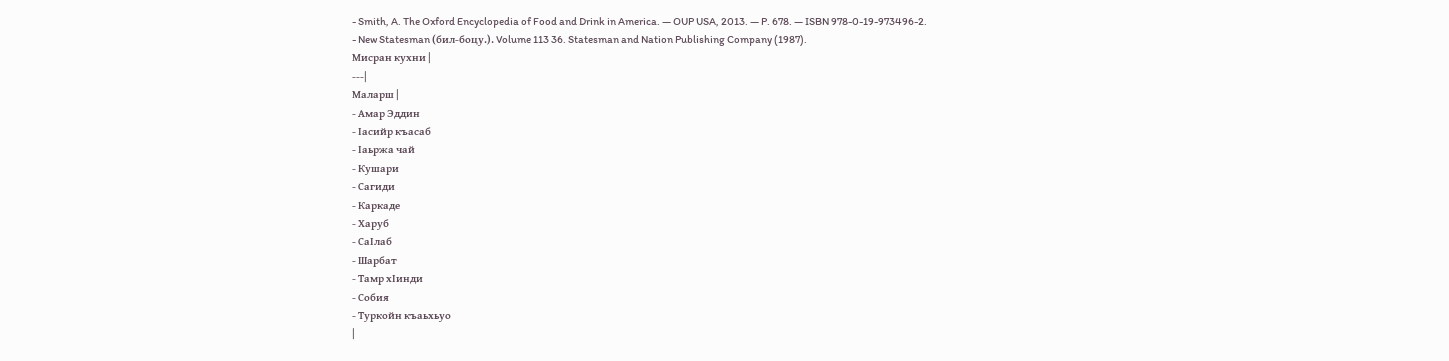- Smith, A. The Oxford Encyclopedia of Food and Drink in America. — OUP USA, 2013. — P. 678. — ISBN 978-0-19-973496-2.
- New Statesman (бил-боцу.). Volume 113 36. Statesman and Nation Publishing Company (1987).
Мисран кухни |
---|
Маларш |
- Амар Эддин
- Ӏасийр къасаб
- Ӏаьржа чай
- Кушари
- Сагиди
- Каркаде
- Харуб
- СаӀлаб
- Шарбат
- Тамр хӀинди
- Собия
- Туркойн къаьхьуо
|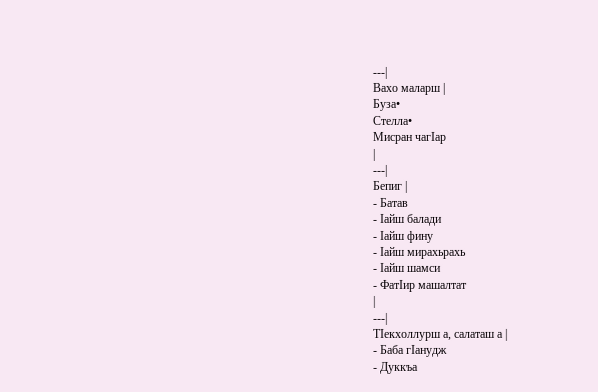---|
Вахо маларш |
Буза•
Стелла•
Мисран чагӀар
|
---|
Бепиг |
- Батав
- Ӏайш балади
- Ӏайш фину
- Ӏайш мирахьрахь
- Ӏайш шамси
- ФатӀир машалтат
|
---|
ТӀекхоллурш а, салаташ а |
- Баба гӀанудж
- Дуккъа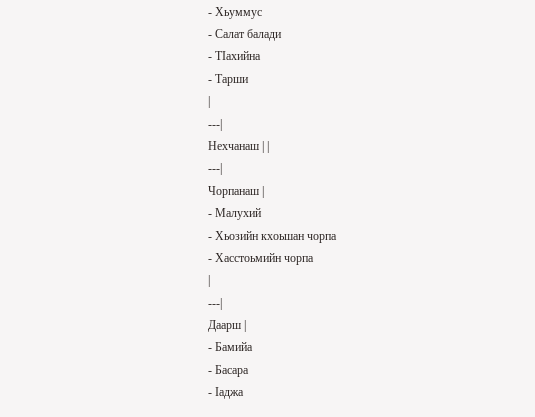- Хьуммус
- Салат балади
- ТӀахийна
- Тарши
|
---|
Нехчанаш | |
---|
Чорпанаш |
- Малухий
- Хьозийн кхоьшан чорпа
- Хасстоьмийн чорпа
|
---|
Даарш |
- Бамийа
- Басара
- Ӏаджа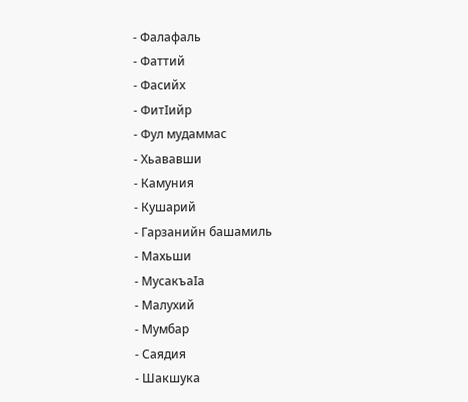- Фалафаль
- Фаттий
- Фасийх
- ФитӀийр
- Фул мудаммас
- Хьававши
- Камуния
- Кушарий
- Гарзанийн башамиль
- Махьши
- МусакъаӀа
- Малухий
- Мумбар
- Саядия
- Шакшука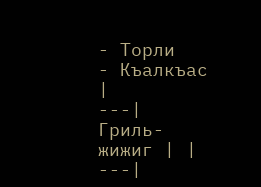- Торли
- Къалкъас
|
---|
Гриль-жижиг | |
---|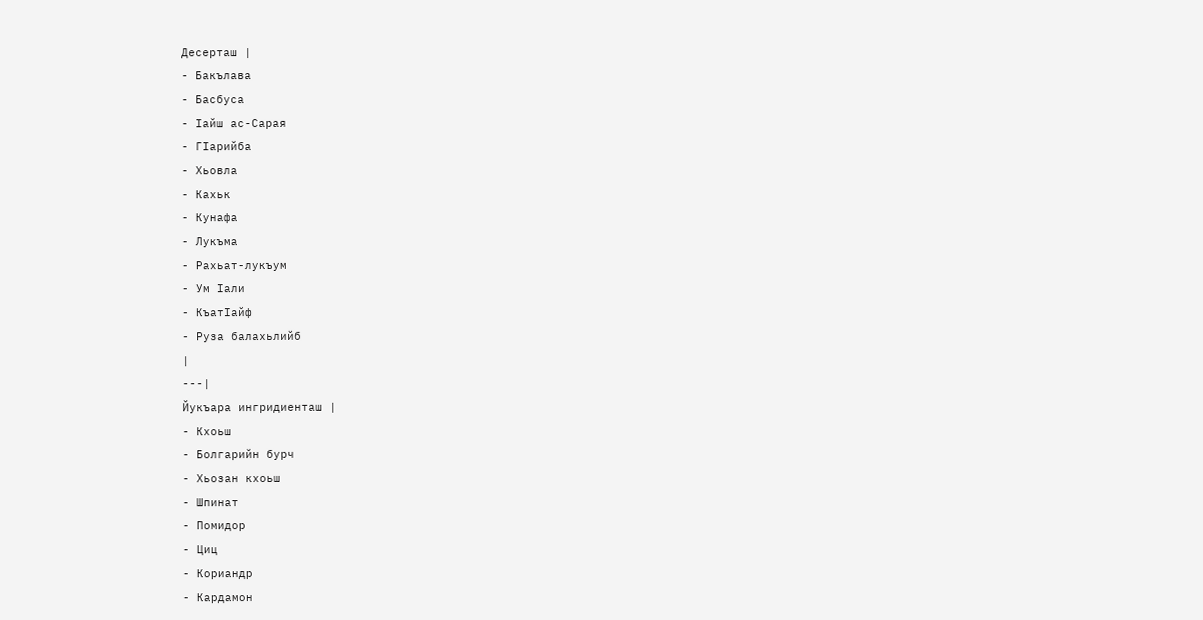Десерташ |
- Бакълава
- Басбуса
- Ӏайш ас-Сарая
- ГӀарийба
- Хьовла
- Кахьк
- Кунафа
- Лукъма
- Рахьат-лукъум
- Ум Ӏали
- КъатӀайф
- Руза балахьлийб
|
---|
Йукъара ингридиенташ |
- Кхоьш
- Болгарийн бурч
- Хьозан кхоьш
- Шпинат
- Помидор
- Циц
- Кориандр
- Кардамон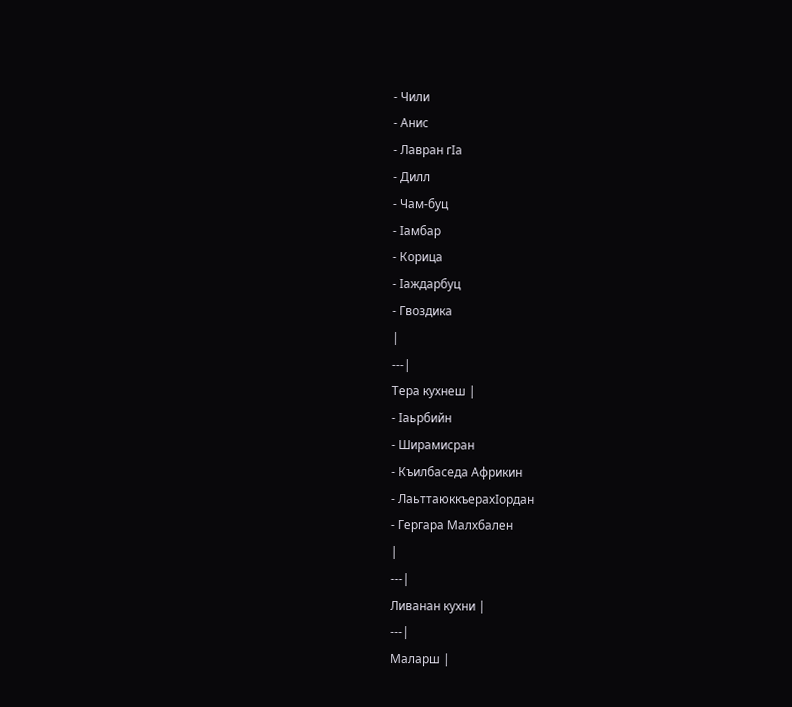- Чили
- Анис
- Лавран гӀа
- Дилл
- Чам-буц
- Ӏамбар
- Корица
- Ӏаждарбуц
- Гвоздика
|
---|
Тера кухнеш |
- Ӏаьрбийн
- Ширамисран
- Къилбаседа Африкин
- ЛаьттаюккъерахӀордан
- Гергара Малхбален
|
---|
Ливанан кухни |
---|
Маларш |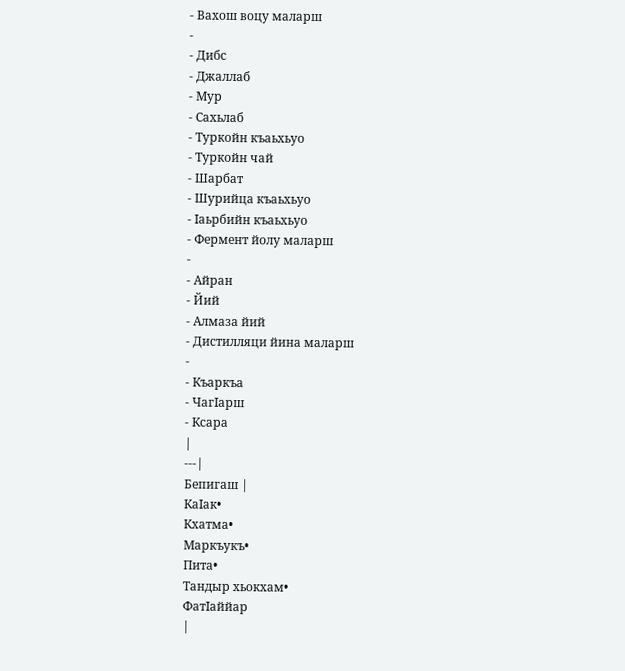- Вахош воцу маларш
-
- Дибс
- Джаллаб
- Мур
- Сахьлаб
- Туркойн къаьхьуо
- Туркойн чай
- Шарбат
- Шурийца къаьхьуо
- Ӏаьрбийн къаьхьуо
- Фермент йолу маларш
-
- Айран
- Йий
- Алмаза йий
- Дистилляци йина маларш
-
- Къаркъа
- ЧагӀарш
- Ксара
|
---|
Бепигаш |
КаӀак•
Кхатма•
Маркъукъ•
Пита•
Тандыр хьокхам•
ФатӀаййар
|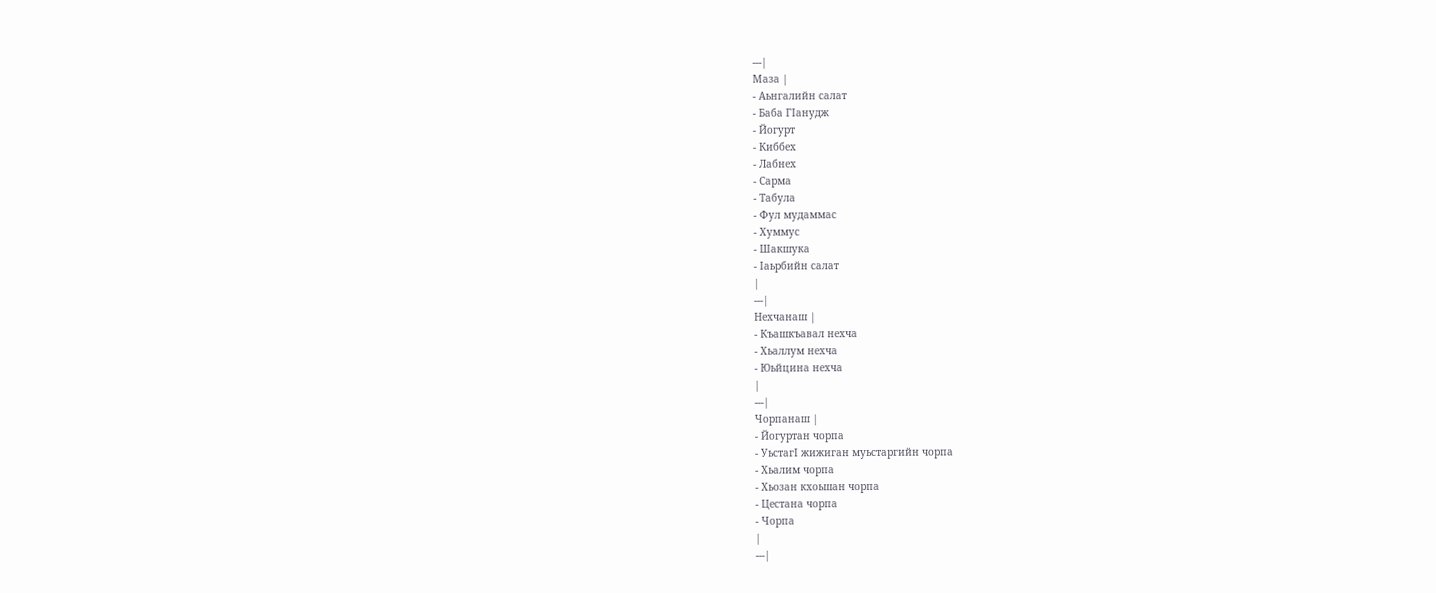---|
Маза |
- Аьнгалийн салат
- Баба ГӀанудж
- Йогурт
- Киббех
- Лабнех
- Сарма
- Табула
- Фул мудаммас
- Хуммус
- Шакшука
- Ӏаьрбийн салат
|
---|
Нехчанаш |
- Къашкъавал нехча
- Хьаллум нехча
- Юьйцина нехча
|
---|
Чорпанаш |
- Йогуртан чорпа
- УьстагӀ жижиган муьстаргийн чорпа
- Хьалим чорпа
- Хьозан кхоьшан чорпа
- Цестана чорпа
- Чорпа
|
---|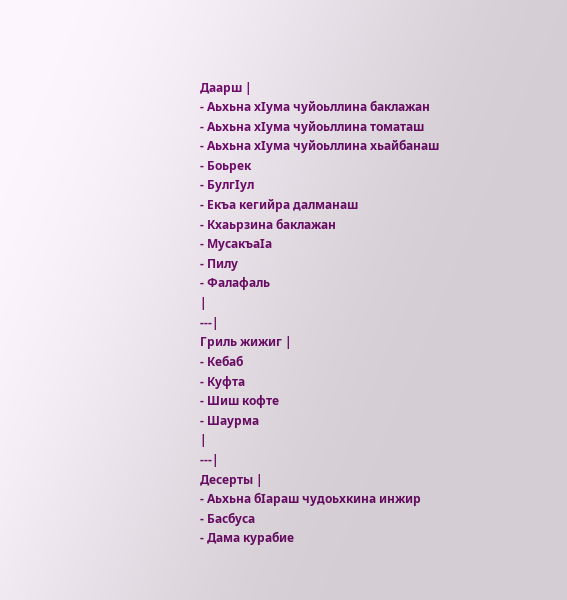Даарш |
- Аьхьна хӀума чуйоьллина баклажан
- Аьхьна хӀума чуйоьллина томаташ
- Аьхьна хӀума чуйоьллина хьайбанаш
- Боьрек
- БулгӀул
- Екъа кегийра далманаш
- Кхаьрзина баклажан
- МусакъаӀа
- Пилу
- Фалафаль
|
---|
Гриль жижиг |
- Кебаб
- Куфта
- Шиш кофте
- Шаурма
|
---|
Десерты |
- Аьхьна бӀараш чудоьхкина инжир
- Басбуса
- Дама курабие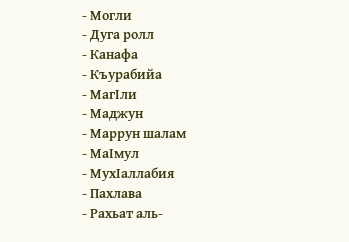- Могли
- Дуга ролл
- Канафа
- Къурабийа
- МагӀли
- Маджун
- Маррун шалам
- МаӀмул
- МухӀаллабия
- Пахлава
- Рахьат аль-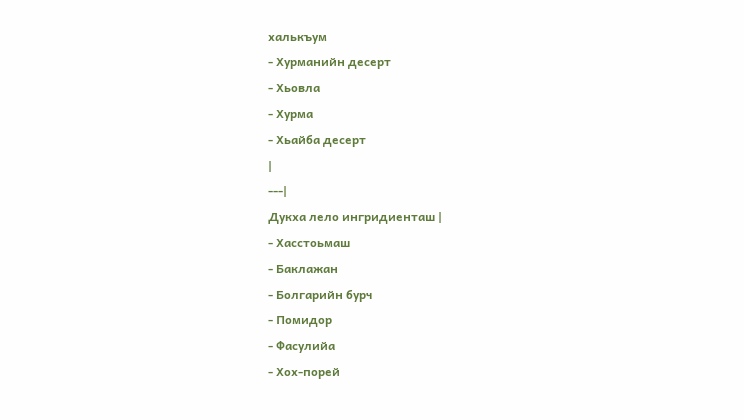халькъум
- Хурманийн десерт
- Хьовла
- Хурма
- Хьайба десерт
|
---|
Дукха лело ингридиенташ |
- Хасстоьмаш
- Баклажан
- Болгарийн бурч
- Помидор
- Фасулийа
- Хох-порей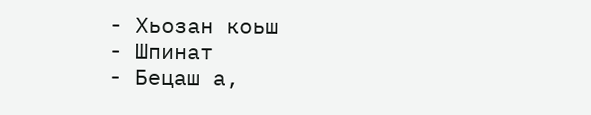- Хьозан коьш
- Шпинат
- Бецаш а,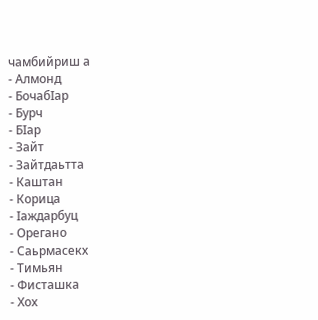чамбийриш а
- Алмонд
- БочабӀар
- Бурч
- БӀар
- Зайт
- Зайтдаьтта
- Каштан
- Корица
- Ӏаждарбуц
- Орегано
- Саьрмасекх
- Тимьян
- Фисташка
- Хох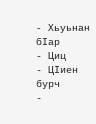- Хьуьнан бӀар
- Циц
- ЦӀиен бурч
-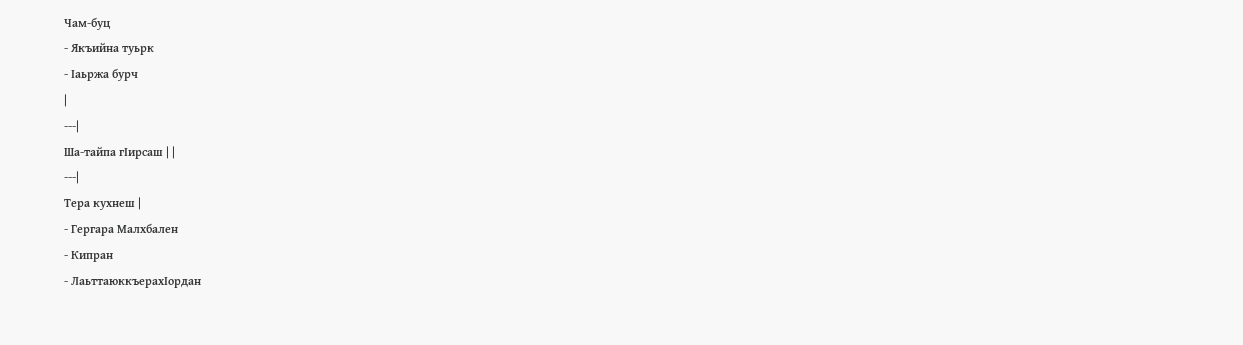Чам-буц
- Якъийна туьрк
- Ӏаьржа бурч
|
---|
Ша-тайпа гӀирсаш | |
---|
Тера кухнеш |
- Гергара Малхбален
- Кипран
- ЛаьттаюккъерахӀордан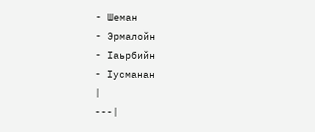- Шеман
- Эрмалойн
- Ӏаьрбийн
- Ӏусманан
|
---|